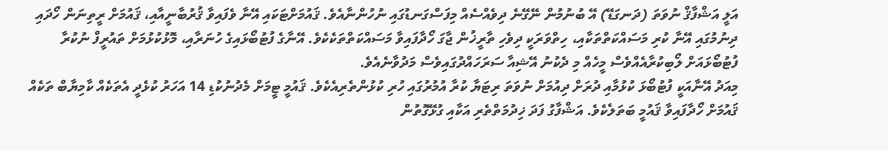އަލީ އަޝްފާޤް ނުވަތަ (ދަނގަޑޭ) އޭ ބުނުމުން ނޭގޭނެ ދިވެއްސެއް މިފަސްގަނޑުގައި ނުހުންނާއެވެ. ޤައުމަށްޓަކައި އޭނާ ވެފައިވާ ޤުރުބާނީއާއި، ޤައުމަށް ރީތިނަން ހޯދައި ދިނުމުގައި އޭނާ ކުރި މަސައްކަތްތަކާއި، ހިތްވަރަކީ ދިވެހި ތާރީޚުން ޖާގަ ހޯދާފައިވާ މަސައްކަތްތަކެކެވެ. އޭނާގެ ފުޓުބޯޅައިގެ ހުނަރާއި، މޮޅުކުޅުމަށް ތައުރީފް ނުކުރާ ފުޓުބޯޅައަށް ލޯބިކުރާއެއްވެސް މީހެއް މި ދެކުނު އޭޝިއާ ސަރަހައްދުގައިވެސް މަދުވާނެއެވެ.
މިއަދު އޭނާއަކީ ފުޓުބޯޅަ ކުޅުމާއި ދުރަށް ދިއުމަށް ނުވަތަ ރިޓަޔާ ކުރާ އުމުރުގައި ހުރި ކުޅުންތެރިއެކެވެ. ޤައުމީ ޓީމަށް މެދުނުކުޑި 14 އަހަރު ކުޅެދީ އެތަކެއް ކާމިޔާބް ތަކެއް ޤައުމަށް ހޯދާފައިވާ ޤައުމީ ބަތަލެކެވެ. އަޝްފާގު ފަދަ ޚިދުމަތްތެރި އަކާއި ގުޅޭގޮތުން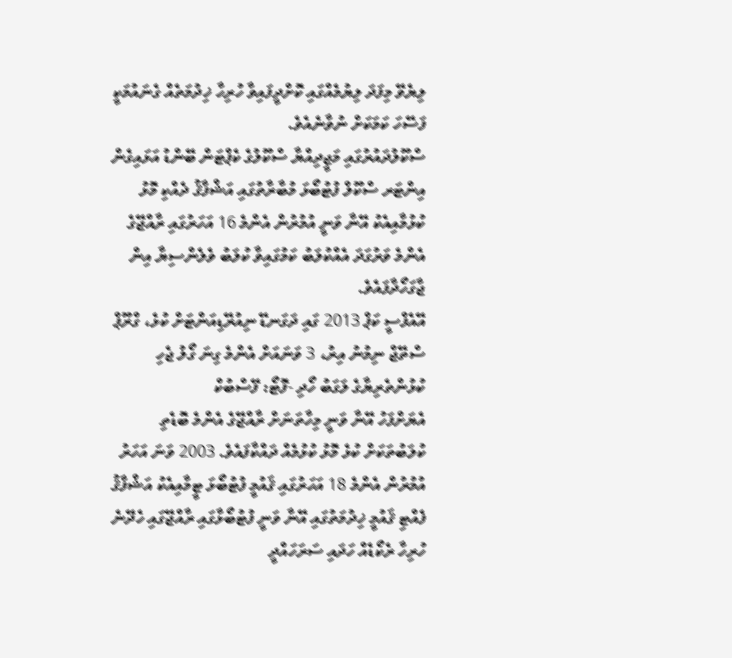ލިޔެވޭ މިފަދަ ލިޔުމެއްގައި ކޮށްދީފައިވާ ހުރިހާ ޚިދުމަތެއް ގެނައުމަކީ ފަސޭހަ ކަމަކަށް ނުވާނެއެވެ.
ސްކޫލުދައުރުގައި މަޖީދިއްޔާ ސްކޫލުގެ ކެޕްޓަން ބޭންޑު އަޅައިގެން އިންޓަރ ސްކޫލް ފުޓުބޯޅަ މުބާރާތުގައި އަޝްފާޤު ދެއްކި މޮޅު ކުޅުމާއިއެކު އޭނާ ވަނީ އުމުރުން އެންމެ 16 އަހަރުގައި ރާއްޖޭގެ އެންމެ ވަރުގަދަ އެއްކުލަބު ކަމުގައިވާ ކުލަބު ވެލެންސިޔާ އިން ޖާގަހޯދާފައެވެ.
އޭއެފްސީ ކަޕް 2013 ގައި ދަގަނޑޭ ނިއުރޭޑިއަންޓަށް ކުޅެ، ގްރޫޕް ސްތޭޖް ނިމުނު އިރު، 3 ވަނައަށް އެންމެ ގިނަ ގޯލު ޖެހި ކުޅުންތެރިޔާގެ ލަގަބު ހޯދި -ފޮޓޯ: ފޭސްބުކް
އެޔަށްފަހު އޭނާ ވަނީ މިހާތަނަށް ރާއްޖޭގެ އެންމެ ބޮޑެތި ކުލަބުތަކަށް ކުޅެ މޮޅު ކުޅުމެއް ދައްކާފައެވެ. 2003 ވަނަ އަހަރު އުމުރުން އެންމެ 18 އަހަރުގައި ޤައުމީ ފުޓުބޯޅަ ޓީމާއިއެކު އަޝްފާޤު ފެއްޓި ޤައުމީ ޚިދުމަތުގައި އޭނާ ވަނީ ފުޓުބޯޅާގައި ރާއްޖޭގައި ހެދޭނެ ހުރިހާ ރެކޯޑެއް ހަދައި ސަރަހައްދީ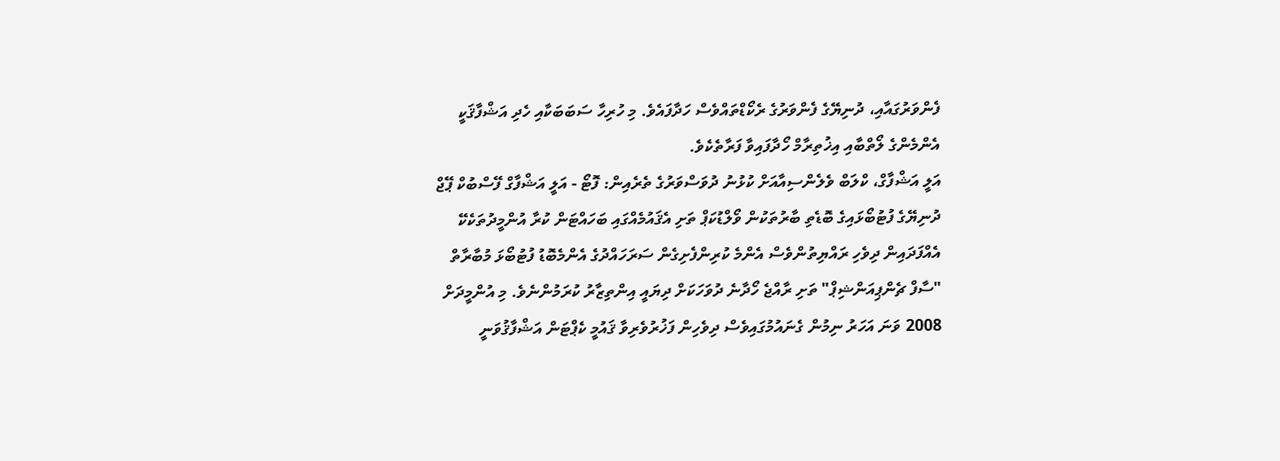ފެންވަރުގައާއި، ދުނިޔޭގެ ފެންވަރުގެ ރެކޯޑްތައްވެސް ހަދާފައެވެ. މި ހުރިހާ ސަބަބަކާއި ހެދި އަޝްފާޤަކީ އެންމެންގެ ލޯތްބާއި އިޚުތިރާމް ހޯދާފައިވާ ފަރާތެކެވެ.
އަލީ އަޝްފާގް، ކްލަބް ވެލެންސިއާއަށް ކުޅުނު ދުވަސްވަރުގެ ތެރެއިން: ފޮޓޯ - އަލީ އަޝްފާގް ފޭސްބުކް ޕޭޖް
ދުނިޔޭގެ ފުޓުބޯޅައިގެ ބޮޑެތި ބާރުތަކުން ވޯލްޑުކަޕް ތަށި އެޤައުމެއްގައި ބަހައްޓަން ކުރާ އުންމީދުތަކެކޭ އެއްފަދައިން ދިވެހި ރައްޔިތުންވެސް އެންމެ ކުރިންފެށިގެން ސަރަހައްދުގެ އެންމެބޮޑު ފުޓުބޯޅަ މުބާރާތް "ސާފް ޗެންޕިއަންޝިޕް" ތަށި ރާއްޖެ ހޯދާނެ ދުވަހަކަށް ދިޔައީ އިންތިޒާރު ކުރަމުންނެވެ. މި އުންމީދަށް 2008 ވަނަ އަހަރު ނިމުން ގެނައުމުގައިވެސް ދިވެހިން ފަޚުރުވެރިވާ ޤައުމީ ކެޕްޓަން އަޝްފާޤުވަނީ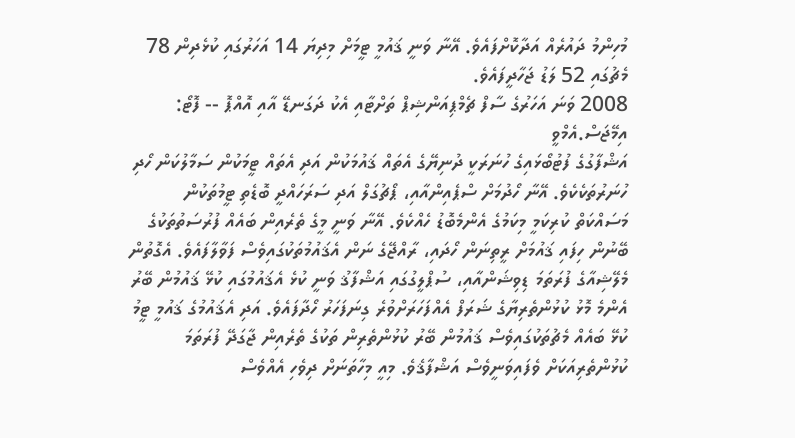މުހިންމު ދައުރެއް އަދާކޮށްފައެވެ. އޭނާ ވަނީ ޤައުމީ ޓީމަށް މިދިޔަ 14 އަހަރުގައި ކުޅެދިން 78 މެޗުގައި 52 ލަޑު ޖަހާދީފައެވެ.
2008 ވަނަ އަހަރުގެ ސާފް ޗެމްޕިއަންޝިޕް ތަށްޓާއި އެކު ދަގަނޑޭ އާއި އޮއްޕޮ -- ފޮޓޯ: އިމޭޖަސް.އެމްވީ
އަޝްފާގުގެ ފުޓުބޯޅައިގެ ހުނަރަކީ ދުނިޔޭގެ އެތައް ޤައުމަކުން އަދި އެތައް ޓީމަކުން ސަމާލުކަން ހޯދި ހުނަރުތަކެކެވެ. އޭނާ ހޯދުމަށް ސްޕެއިންއާއި، ޕޯޗުގަލް އަދި ސަރަހައްދީ ބޮޑެތި ޓީމުތަކުން މަސައްކަތް ކުރިކަމީ މިކަމުގެ އެންމެބޮޑު ހެއްކެވެ. އޭނާ ވަނީ މީގެ ތެރެއިން ބައެއް ފުރުސަތުތަކުގެ ބޭނުން ހިފައި ޤައުމަށް ރީތިނަން ހޯދައި، ރާއްޖޭގެ ނަން އެޤައުމުތަކުގައިވެސް ފަވާލާފައެވެ. އެގޮތުން މެލޭޝިއާގެ ފުރަތަމަ ޑިވިޝަންއާއި، ސުޕްލީގުގައި އަޝްފާޤު ވަނީ ކުޅެ އެޤައުމުގައި ކުޅޭ ޤައުމުން ބޭރު އެންމެ މޮޅު ކުޅުންތެރިޔާގެ ޝަރަފް އެއްފަހަރަށްވުރެ ގިނަފަހަރު ހޯދާފައެވެ. އަދި އެޤައުމުގެ ޤައުމީ ޓީމު ކުޅޭ ބައެއް މެޗުތަކުގައިވެސް ޤައުމުން ބޭރު ކުޅުންތެރިން ތަކުގެ ތެރެއިން ޖާގަދޭ ފުރަތަމަ ކުޅުންތެރިއަކަށް ވެފައިވަނީވެސް އަޝްފާޤެވެ. މިއީ މިހާތަނަށް ދިވެހި އެއްވެސް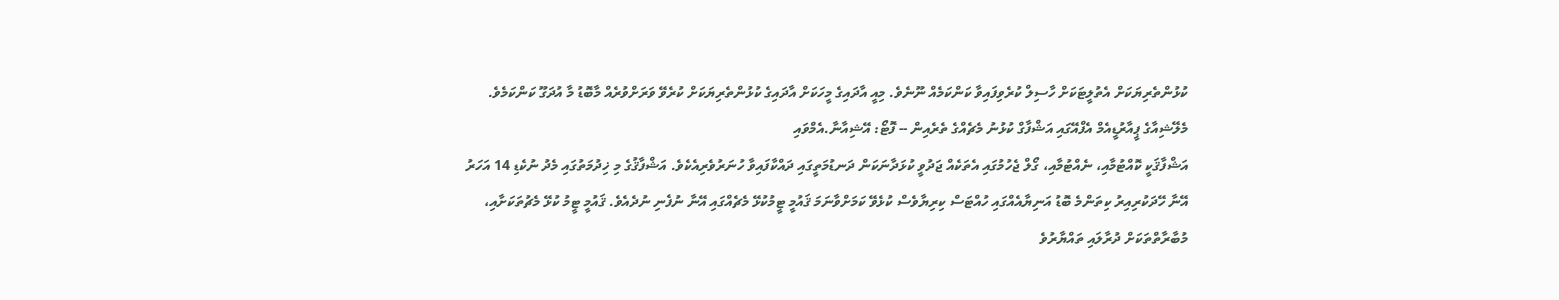ކުޅުންތެރިޔަކަށް އެތުލީޓަކަށް ހާސިލް ކުރެވިފައިވާ ކަންކަމެއް ނޫނެވެ. މިއީ އާދައިގެ މީހަކަށް އާދައިގެ ކުޅުންތެރިޔަކަށް ކުރެވޭ ވަރަށްވުރެއް މާބޮޑު މާ އުދަގޫ ކަންކަމެވެ.
މެލޭޝިއާގެ ޕީއާރުޑީއެމް އެފްއޭގައި އަޝްފާގް ކުޅުނު މެޗެއްގެ ތެރެއިން -- ފޮޓޯ: އޭޝިއާނާ.އެމްވައި
އަޝްފާޤަކީ ކޮއްޓުމާއި، ނެއްޓުމާއި، ގޯލް ޖެހުމުގައި އެތަކެއް ޖަދުވީ ކުޅަދާނަކަން ދަނޑުމަތީގައި ދައްކާފައިވާ ހުނަރުވެރިއެކެވެ. އަޝްފާޤުގެ މި ޚިދުމަތުގައި މެދު ނުކެޑި 14 އަހަރު އޭނާ ހޭދަކުރިއިރު ކިތަންމެ ބޮޑު އަނިޔާއެއްގައި ހުއްޓަސް ކިރިޔާވެސް ކުޅެވޭ ކަމަށްވާނަމަ ޤައުމީ ޓީމުކުޅޭ މެޗެއްގައި އޭނާ ނުފެނި ނުދެއެވެ. ޤައުމީ ޓީމު ކުޅޭ މެޗުތަކަށާއި، މުބާރާތްތަކަށް ދުރާލައި ތައްޔާރުވެ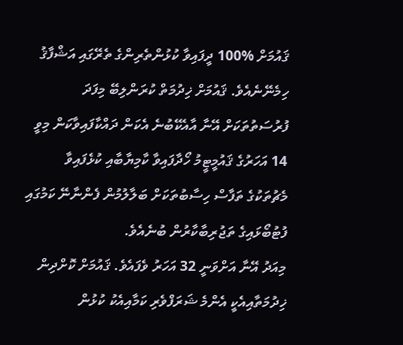ޤައުމަށް %100 ދީފައިވާ ކުޅުންތެރިންގެ ތެރޭގައި އަޝްފާޤު ހިމެނޭނެއެވެ. ޤައުމަށް ޚިދުމަތް ކުރަންލިބޭ މިފަދަ ފުރުސަތުތަކަށް އޭނާ އާއެކޭބުނެ އެކަން ދައްކާފައިވާކަން މިވީ 14 އަހަރުގެ ޤައުމީޓީމު ހޯދާފައިވާ ކާމިޔާބާއި ކުޅެފައިވާ މެޗުތަކުގެ ތަފާސް ހިސާބުތަކަށް ބަލާލުމުން ފެންނާނޭ ކަމުގައި ފުޓުބޯޅައިގެ ތަޖުރިބާކާރުން ބުނެއެވެ.
މިއަދު އޭނާ އަށްވަނީ 32 އަހަރު ވެފައެވެ. ޤައުމަށް ކޮށްދިން ޚިދުމަތާއިއެކީ އެންމެ ޝަރަފްވެރި ކަމާއިއެކު ކުޅުން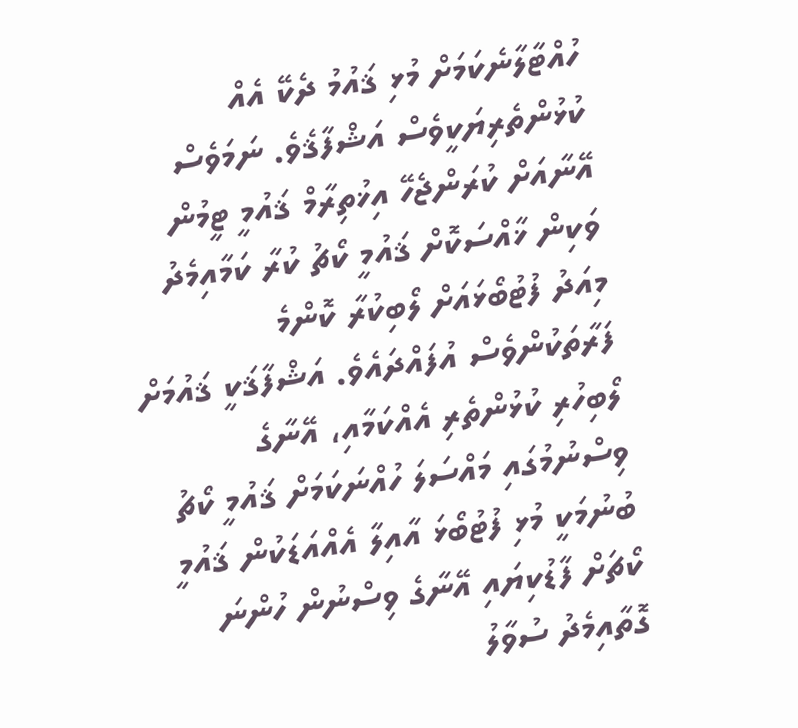ހުއްޓާލާނެކަމަށް މުޅި ޤައުމު ދެކޭ އެއް ކުޅުންތެރިޔަކީވެސް އަޝްފާޤެވެ. ނަމަވެސް އޭނާއަށް ކުރަންޖެހޭ އިޚުތިރާމް ޤައުމީ ޓީމުން ވަކިން ޚާއްސަކޮށް ޤައުމީ ކޯޗު ކުރާ ކަމާއިމެދު މިއަދު ފުޓުބޯޅައަށް ލޯބިކުރާ ކޮންމެ ފަރާތަކުންވެސް އުފައްދައެވެ. އަޝްފާޤަކީ ޤައުމަށް ލޯބިހުރި ކުޅުންތެރި އެއްކަމާއި، އޭނާގެ ވިސްނުމުގައި މައްސަލަ ހުއްނަކަމަށް ޤައުމީ ކޯޗު ބުނުމަކީ މުޅި ފުޓުބޯޅަ އާއިލާ އެއްއަޑަކުން ޤައުމީ ކޯޗަށް ފާޑުކިޔައި އޭނާގެ ވިސްނުން ހުންނަ ގޮތާއިމެދު ސުވާލު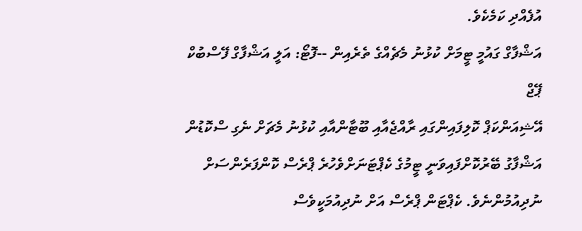އުފެއްދި ކަމެކެވެ.
އަޝްފާގް ގައުމީ ޓީމަށް ކުޅުނު މެޗެއްގެ ތެރެއިން --ފޮޓޯ: އަލީ އަޝްފާގް ފޭސްބުކް ޕޭޖް
އޭޝިއަންކަޕް ކޮލިފައިންގައި ރާއްޖެއާއި ބޫޓާންއާއި ކުޅުނު މެޗަށް ނެގި ސްކޮޑުން އަޝްފާގު ބޭރުކޮށްފައިވަނީ ޓީމުގެ ކެޕްޓަނަށްވެހުރެ ޕްރެސް ކޮންފަރެންސަށް ނުދިއުމުންނެވެ. ކެޕްޓަން ޕްރެސް އަށް ނުދިއުމަކީވެސް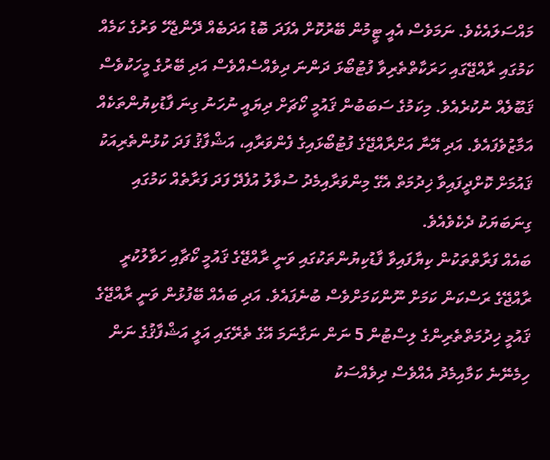މައްސަލައެކެވެ. ނަމަވެސް އެއީ ޓީމުން ބޭރުކޮށް އެފަދަ ބޮޑު އަދަބެއް ދޭންޖެހޭ ވަރުގެ ކަމެއް ކަމުގައި ރާއްޖޭގައި ހަރަކާތްތެރިވާ ފުޓުބޯޅަ ދަންނަ ދިވެއްސެއްވެސް އަދި ބޭރުގެ މީހަކުވެސް ޤަބޫލެއް ނުކުރެއެވެ. މިކަމުގެ ސަބަބުން ޤައުމީ ކޯޗަށް ދިޔައީ ނުހަނު ގިނަ ފާޑުކިޔުންތަކެއް އަމާޒުވެފައެވެ. އަދި އޭނާ އަށްރާއްޖޭގެ ފުޓުބޯޅައިގެ ފެންވަރާއި، އަޝްފާޤު ފަދަ ކުޅުންތެރިއަކު ޤައުމަށް ކޮށްދީފައިވާ ޚިދުމަތް އެގޭ މިންވަރާއިމެދު ސުވާލު އުފެދޭ ފަދަ ފަރާތެއް ކަމުގައި ގިނަބަޔަކު ދެކެވެއެވެ.
ބައެއް ފަރާތްތަކުން ކިޔާފައިވާ ފާޑުކިޔުންތަކުގައި ވަނީ ރާއްޖޭގެ ޤައުމީ ކޯޗާއި ހަވާލުކުރީ ރާއްޖޭގެ ރަސްކަން ކަމަށް ނޫންކަމަށްވެސް ބުނެފައެވެ. އަދި ބައެއް ބޭފުޅުން ވަނީ ރާއްޖޭގެ ޤައުމީ ޚިދުމަތްތެރިންގެ ލިސްޓުން 5 ނަން ނަގާނަމަ އޭގެ ތެރޭގައި އަލީ އަޝްފާޤުގެ ނަން ހިމެނޭނެ ކަމާއިމެދު އެއްވެސް ދިވެއްސަކު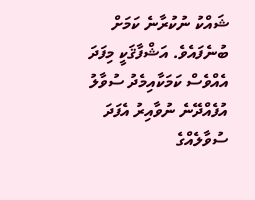ޝައްކު ނުކުރާނެ ކަމަށް ބުނެފައެވެ. އަޝްފާޤަކީ މިފަދަ އެއްވެސް ކަމަކާއިމެދު ސުވާލު އުފެއްދޭނެ ނުވާއިރު އެފަދަ ސުވާލެއްގެ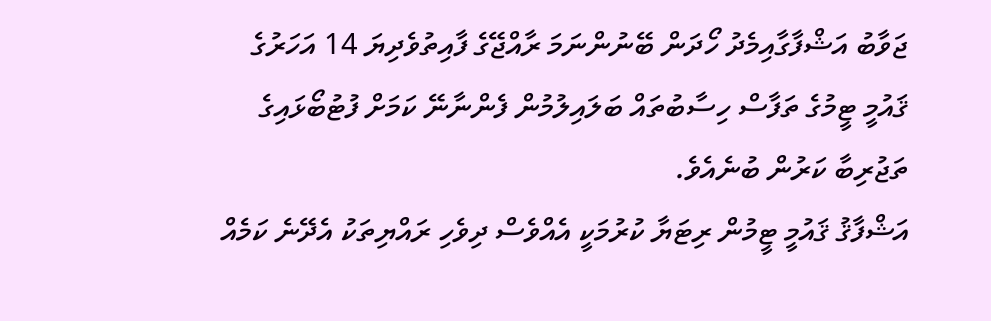ޖަވާބު އަޝްފާގާއިމެދު ހޯދަން ބޭނުންނަމަ ރާއްޖޭގެ ފާއިތުވެދިޔަ 14 އަހަރުގެ ޤައުމީ ޓީމުގެ ތަފާސް ހިސާބުތައް ބަލައިލުމުން ފެންނާނޭ ކަމަށް ފުޓުބޯޅައިގެ ތަޖުރިބާ ކަރުން ބުނެއެވެ.
އަޝްފާޤު ޤައުމީ ޓީމުން ރިޓަޔާ ކުރުމަކީ އެއްވެސް ދިވެހި ރައްޔިތަކު އެދޭނެ ކަމެއް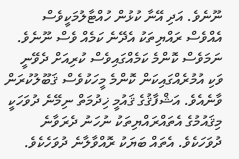ނޫނެވެ. އަދި އޭނާ ކުޅުން ހުއްޓާލުމަކީވެސް އެއްވެސް ރައްޔިތަކު އެދޭނެ ކަމެއް ވެސް ނޫނެވެ. ނަމަވެސް ކޮންމެ ކަމެއްގައިވެސް ކުރިއަށް ދެވޭނީ ވަކި އުމުރެއްގައިކަން ކޮންމެ މީހަކުވެސް ޤަބޫލުކުރަން ވާނެއެވެ. އަޝްފާޤުގެ ޤައުމީ ޚިދުމަތް ނިމޭނެ ދުވަހަކީ މިޤައުމުގެ އެތައްރައްޔިތަކު ނުހަނު ދެރަވާނެ ދުވަހަކެވެ. އެތައް ބަޔަކު ރޮއްވާލާނެ ދުވަހެކެވެ.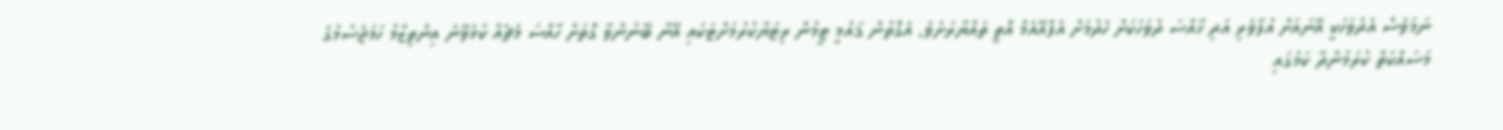ނަމަވެސް އެދުވަހަކީ އޭނައަށް އުފާވެރި އަދި ޚާއްސަ ދުވަހަކަށް ހެދުމަށް އެފްއޭއެމް އޮތީ ތައްޔާރަށެވެ. އެގޮތުން ޤައުމީ ޓީމުން ރިޓަޔާކުރުމަށްޓަކައި އޭނާ ބޭނުންވާ ގޮތަށް ހާއްސަ މެޗެއް ކުޅެވޭނެ އިންތިޒާމު ހަމަޖެސުމުގެ މަސައްކަތް ކުރަމުންދާ ކަމުގައި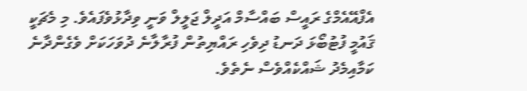އެފްއޭއެމްގެ ރައީސް ބައްސާމް އަދީލް ޖަލީލް ވަނީ ވިދާޅުވެފައެވެ. މި މެޗަކީ ޤައުމީ ފުޓުބޯޅަ ދަނޑު ދިވެހި ރައްޔިތުން ފުރާލާނެ ދުވަހަކަށް ވެގެންދާނެ ކަމާއިމެދު ޝައްކެއްވެސް ނެތެވެ.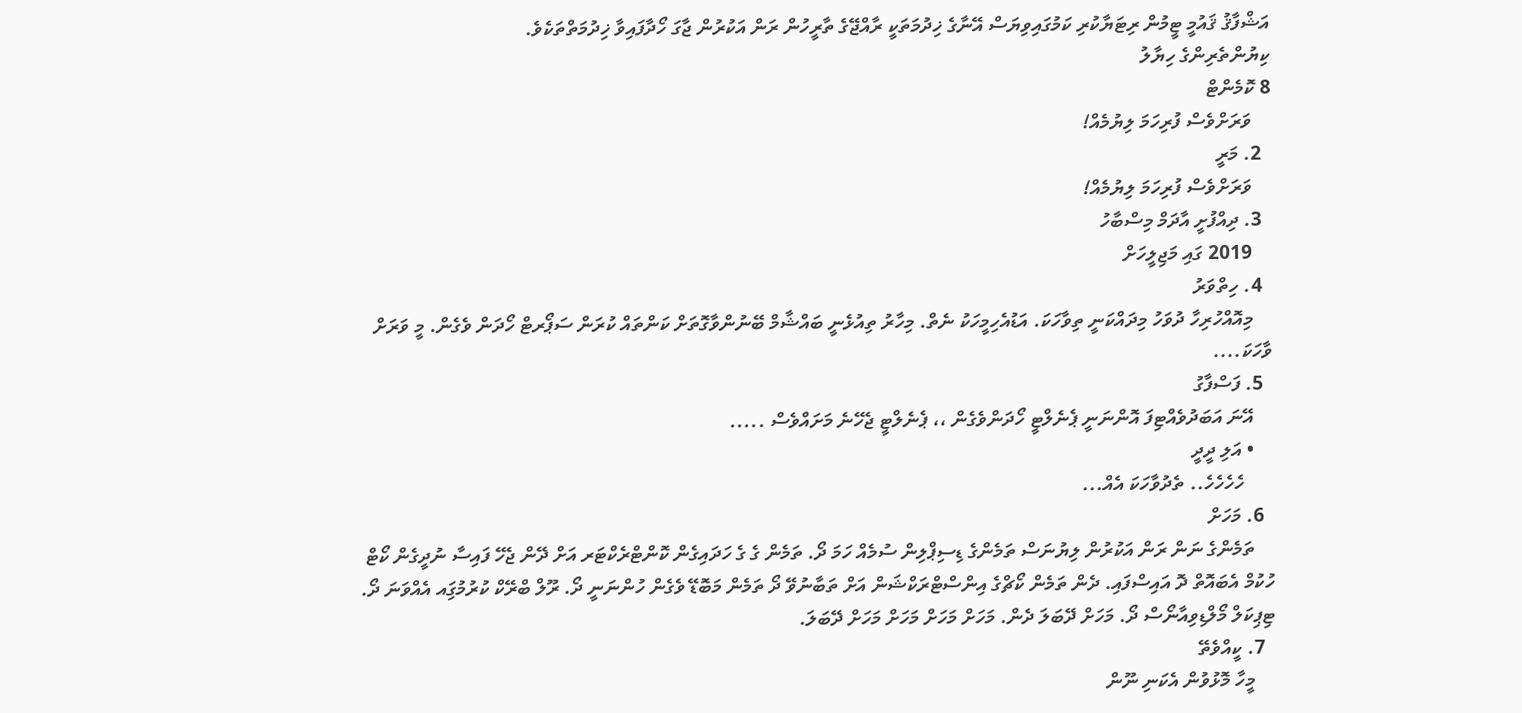އަޝްފާޤު ޤައުމީ ޓީމުން ރިޓަޔާކުރި ކަމުގައިވިޔަސް އޭނާގެ ޚިދުމަތަކީ ރާއްޖޭގެ ތާރީހުން ރަން އަކުރުން ޖާގަ ހޯދާފައިވާ ޚިދުމަތްތަކެވެ.
ކިޔުންތެރިންގެ ހިޔާލު
8 ކޮމެންޓް
    ވަރަށްވެސް ފުރިހަމަ ލިޔުމެއް!
  2. މަރީ
    ވަރަށްވެސް ފުރިހަމަ ލިޔުމެއް!
  3. ދިއްފުށީ އާދަމް މިސްބާހު
    2019 ގައި މަޖިލީހަށް
  4. ހިތްވަރު
    މިއޮއްހުރިހާ ދުވަހު މިދައްކަނީ ތިވާހަކަ. އަޑުއެހިމީހަކު ނެތް. މިހާރު ތިއުޅެނީ ބައްޝާމް ބޭނުންވާގޮތަށް ކަންތައް ކުރަން ސަޕޯރޓް ހޯދަން ވެގެން. މީ ވަރަށް ވާހަކަ....
  5. ފަސްފާގު
    އޭނަ އަބަދުވެއްޓިފަ އޮންނަނީ ޕެނެލްޓީ ހޯދަންވެގެން ،، ޕެނެލްޓީ ޖެހޭނެ މަށައްވެސް .....
    • އަލި ދީދީ
      ހެހެހެހެ.. ތެދުވާހަކަ އެއް...
  6. މަހަށް
    ތަމެންގެ ނަން ރަން އަކުރުން ލިޔުނަސް ތަމެންގެ ޑިސިޕްލިން ސުމެއް ހަމަ ދޯ. ތަމެން ގެ ގެ ހަދައިގެން ކޮންޓްރެކްޓަރ އަށް ދޭން ޖެހޭ ފައިސާ ނުދީގެން ކޯޓް ހުކުމް އެބައޮތް ދޮ އައިސްފައި. ދެން ތަމެން ކޯޗްގެ އިންސްޓްރަކްޝަން އަށް ތަބާނުވޭ ދޯ ތަމެން މަބޮޑޭ ވެގެން ހުންނަނީ ދޯ. ރޫލް ބްރޭކް ކުރުމުގަިއ އެއްވަނަ ދޯ. ޓިޕިކަލް މޯލްޑިވިއާނޯސް ދޯ. މަހަށް ދޭބަލަ ދެން. މަހަށް މަހަށް މަހަށް މަހަށް ދޭބަލަ.
  7. ކީއްވެތޭ
    މީހާ މޮޅުވުން އެކަނި ނޫން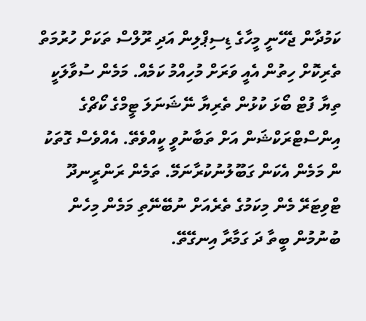ކަމުދާން ޖެހޭނީ މީހާގެ ޑިސިޕްލިން އަދި ރޫލްސް ތަކަށް ހުރުމަތް ތެރިކޮށް ހިތުން އެއީ ވަރަށް މުހިއްމު ކަމެއް. މަމެން ސުވާލަކީ ތިޔާ ފުޓް ބޯޅަ ކުޅުން ތެރިޔާ ނޭޝަނަލަ ޓީމްގެ ކޯޗްގެ އިންސްޓްރަކްޝަން އަށް ތަބާނުވީ ކީއްވެތޭ. އެއްވެސް ގޮތަކު ން މަމެން އެކަން ގަބޫލުނުކުރާނަމޭ. ތަމެން ރަންރީނދޫ ޓްވިޓަރޭ މެން މިކަމުގެ ތެރެއަށް ނުބޭނޭތި މަމެން މިހެން ބުނުމުން ބީތާ ދަ ގަމާރާ އިނގޭތޭ.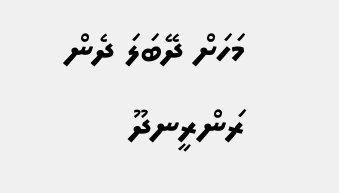މަހަށް ދޭބަލަ ދެން ރަންރީނދޫ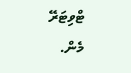ޓްވިޓަރޭ މެން.